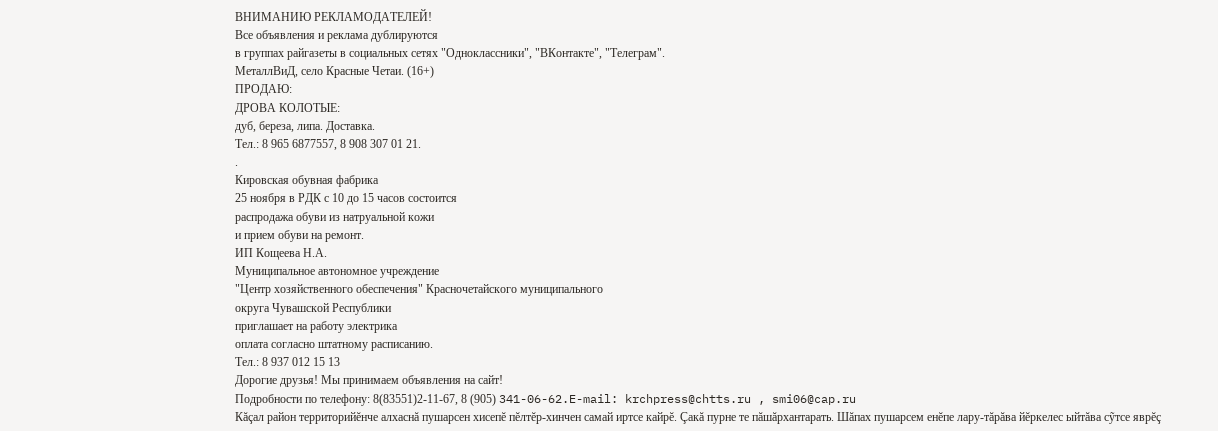ВНИМАНИЮ РЕКЛАМОДАТЕЛЕЙ!
Все объявления и реклама дублируются
в группах райгазеты в социальных сетях "Одноклассники", "ВКонтакте", "Телеграм".
МеталлВиД, село Красные Четаи. (16+)
ПРОДАЮ:
ДРОВА КОЛОТЫЕ:
дуб, береза, липа. Доставка.
Тел.: 8 965 6877557, 8 908 307 01 21.
.
Кировская обувная фабрика
25 ноября в РДК с 10 до 15 часов состоится
распродажа обуви из натруальной кожи
и прием обуви на ремонт.
ИП Кощеева Н.А.
Муниципальное автономное учреждение
"Центр хозяйственного обеспечения" Красночетайского муниципального
округа Чувашской Республики
приглашает на работу электрика
оплата согласно штатному расписанию.
Тел.: 8 937 012 15 13
Дорогие друзья! Мы принимаем объявления на сайт!
Подробности по телефону: 8(83551)2-11-67, 8 (905) 341-06-62.E-mail: krchpress@chtts.ru , smi06@cap.ru
Кăçал район территорийĕнче алхаснă пушарсен хисепĕ пĕлтĕр-хинчен самай иртсе кайрĕ. Çакă пурне те пăшăрхантарать. Шăпах пушарсем енĕпе лару-тăрăва йĕркелес ыйтăва сỹтсе яврĕç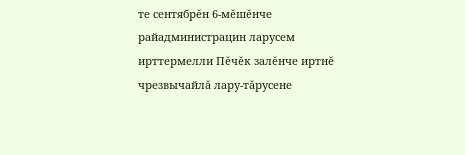те сентябрĕн 6-мĕшĕнче райадминистрацин ларусем ирттермелли Пĕчĕк залĕнче иртнĕ чрезвычайлă лару-тăрусене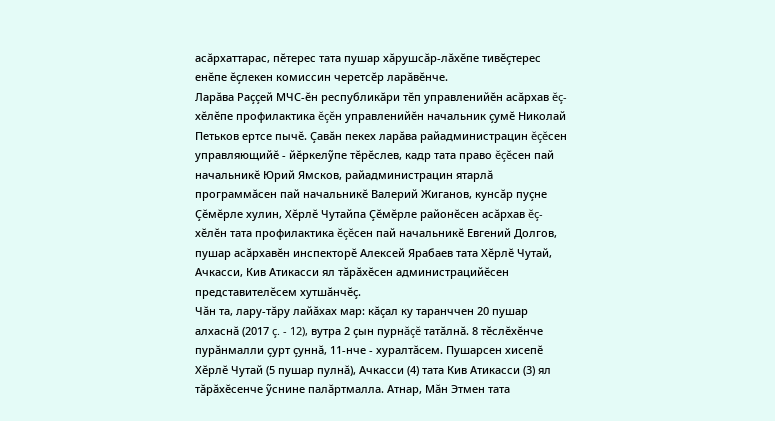асăрхаттарас, пĕтерес тата пушар хăрушсăр-лăхĕпе тивĕçтерес енĕпе ĕçлекен комиссин черетсĕр ларăвĕнче.
Ларăва Раççей МЧС-ĕн республикăри тĕп управленийĕн асăрхав ĕç-хĕлĕпе профилактика ĕçĕн управленийĕн начальник çумĕ Николай Петьков ертсе пычĕ. Çавăн пекех ларăва райадминистрацин ĕçĕсен управляющийĕ - йĕркелỹпе тĕрĕслев, кадр тата право ĕçĕсен пай начальникĕ Юрий Ямсков, райадминистрацин ятарлă программăсен пай начальникĕ Валерий Жиганов, кунсăр пуçне Çĕмĕрле хулин, Хĕрлĕ Чутайпа Çĕмĕрле районĕсен асăрхав ĕç-хĕлĕн тата профилактика ĕçĕсен пай начальникĕ Евгений Долгов, пушар асăрхавĕн инспекторĕ Алексей Ярабаев тата Хĕрлĕ Чутай, Ачкасси, Кив Атикасси ял тăрăхĕсен администрацийĕсен представителĕсем хутшăнчĕç.
Чăн та, лару-тăру лайăхах мар: кăçал ку таранччен 20 пушар алхаснă (2017 ç. - 12), вутра 2 çын пурнăçĕ татăлнă. 8 тĕслĕхĕнче пурăнмалли çурт çуннă, 11-нче - хуралтăсем. Пушарсен хисепĕ Хĕрлĕ Чутай (5 пушар пулнă), Ачкасси (4) тата Кив Атикасси (3) ял тăрăхĕсенче ỹснине палăртмалла. Атнар, Мăн Этмен тата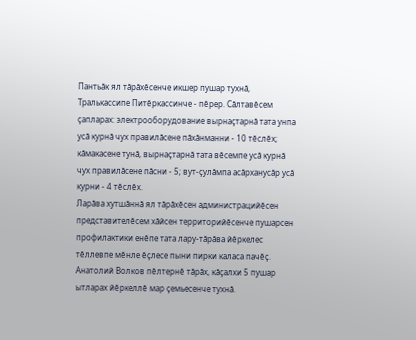Пантьăк ял тăрăхĕсенче икшер пушар тухнă, Тралькассипе Питĕркассинче - пĕрер. Сăлтавĕсем çапларах: электрооборудование вырнаçтарнă тата унпа усă курнă чух правилăсене пăхăнманни - 10 тĕслĕх; кăмакасене тунă, вырнаçтарнă тата вĕсемпе усă курнă чух правилăсене пăсни - 5; вут-çулăмпа асăрханусăр усă курни - 4 тĕслĕх.
Ларăва хутшăннă ял тăрăхĕсен администрацийĕсен представителĕсем хăйсен территорийĕсенче пушарсен профилактики енĕпе тата лару-тăрăва йĕркелес тĕллевпе мĕнле ĕçлесе пыни пирки каласа пачĕç. Анатолий Волков пĕлтернĕ тăрăх, кăçалхи 5 пушар ытларах йĕркеллĕ мар çемьесенче тухнă.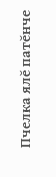Пчелка ялĕ патĕнче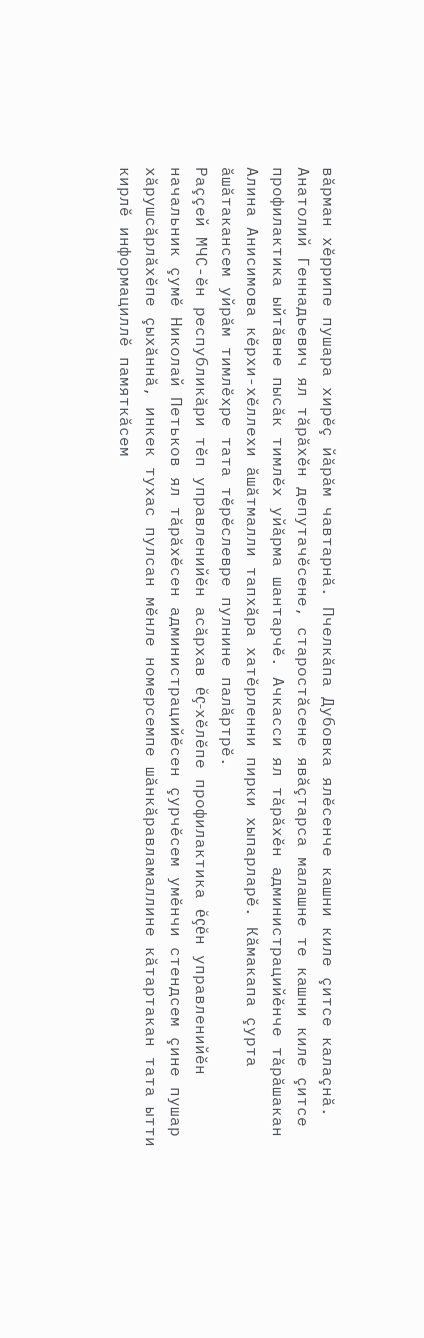вăрман хĕррипе пушара хирĕç йăрăм чавтарнă. Пчелкăпа Дубовка ялĕсенче кашни киле çитсе калаçнă. Анатолий Геннадьевич ял тăрăхĕн депутачĕсене, старостăсене явăçтарса малашне те кашни киле çитсе профилактика ыйтăвне пысăк тимлĕх уйăрма шантарчĕ. Ачкасси ял тăрăхĕн администрацийĕнче тăрăшакан Алина Анисимова кĕрхи-хĕллехи ăшăтмалли тапхăра хатĕрленни пирки хыпарларĕ. Кăмакапа çурта ăшăтакансем уйрăм тимлĕхре тата тĕрĕслевре пулнине палăртрĕ.
Раççей МЧС-ĕн республикăри тĕп управленийĕн асăрхав ĕç-хĕлĕпе профилактика ĕçĕн управленийĕн начальник çумĕ Николай Петьков ял тăрăхĕсен администрацийĕсен çурчĕсем умĕнчи стендсем çине пушар хăрушсăрлăхĕпе çыхăннă, инкек тухас пулсан мĕнле номерсемпе шăнкăравламаллине кăтартакан тата ытти кирлĕ информациллĕ памяткăсем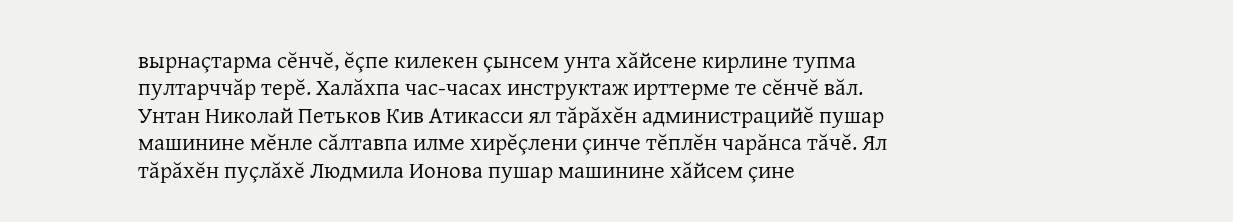вырнаçтарма сĕнчĕ, ĕçпе килекен çынсем унта хăйсене кирлине тупма пултарччăр терĕ. Халăхпа час-часах инструктаж ирттерме те сĕнчĕ вăл.
Унтан Николай Петьков Кив Атикасси ял тăрăхĕн администрацийĕ пушар машинине мĕнле сăлтавпа илме хирĕçлени çинче тĕплĕн чарăнса тăчĕ. Ял тăрăхĕн пуçлăхĕ Людмила Ионова пушар машинине хăйсем çине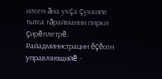илсен ăна укçа çуккипе тытса тăрайманни пирки çирĕплетрĕ. Райадминистрацин ĕçĕсен управляющийĕ -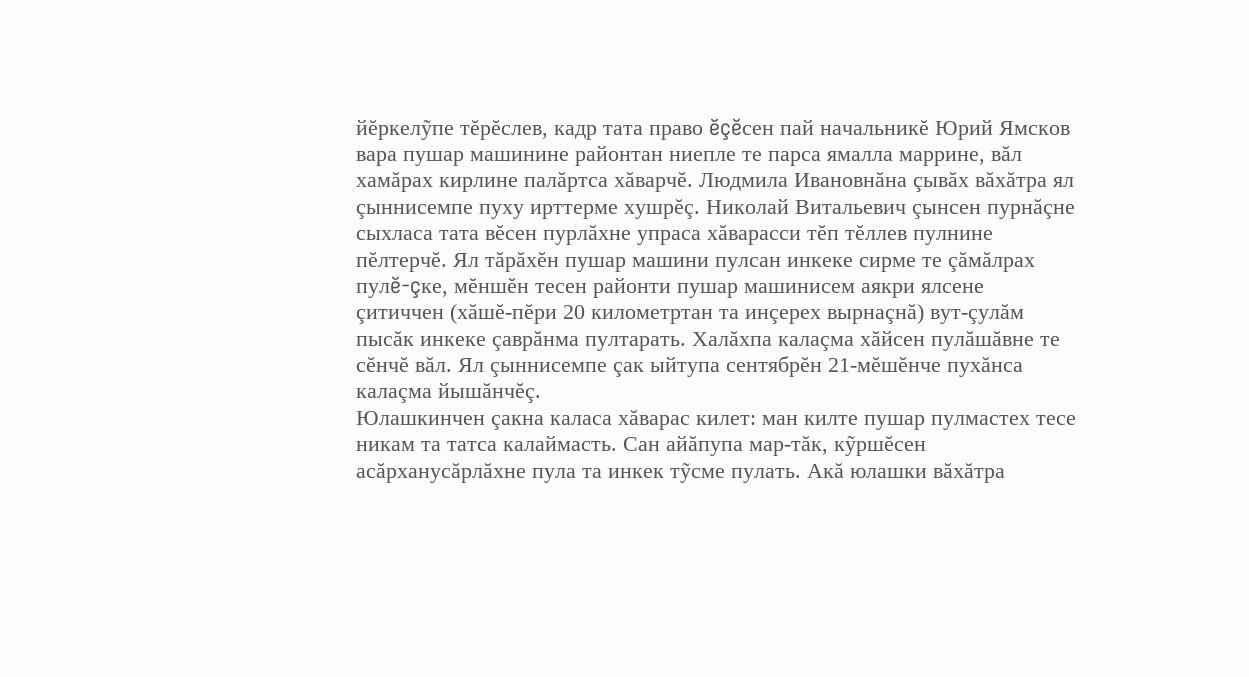йĕркелỹпе тĕрĕслев, кадр тата право ĕçĕсен пай начальникĕ Юрий Ямсков вара пушар машинине районтан ниепле те парса ямалла маррине, вăл хамăрах кирлине палăртса хăварчĕ. Людмила Ивановнăна çывăх вăхăтра ял çыннисемпе пуху ирттерме хушрĕç. Николай Витальевич çынсен пурнăçне сыхласа тата вĕсен пурлăхне упраса хăварасси тĕп тĕллев пулнине пĕлтерчĕ. Ял тăрăхĕн пушар машини пулсан инкеке сирме те çăмăлрах пулĕ-çке, мĕншĕн тесен районти пушар машинисем аякри ялсене çитиччен (хăшĕ-пĕри 20 километртан та инçерех вырнаçнă) вут-çулăм пысăк инкеке çаврăнма пултарать. Халăхпа калаçма хăйсен пулăшăвне те сĕнчĕ вăл. Ял çыннисемпе çак ыйтупа сентябрĕн 21-мĕшĕнче пухăнса калаçма йышăнчĕç.
Юлашкинчен çакна каласа хăварас килет: ман килте пушар пулмастех тесе никам та татса калаймасть. Сан айăпупа мар-тăк, кỹршĕсен асăрханусăрлăхне пула та инкек тỹсме пулать. Акă юлашки вăхăтра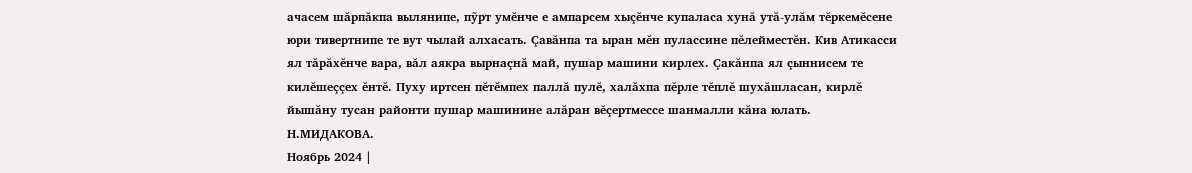ачасем шăрпăкпа вылянипе, пỹрт умĕнче е ампарсем хыçĕнче купаласа хунă утă-улăм тĕркемĕсене юри тивертнипе те вут чылай алхасать. Çавăнпа та ыран мĕн пулассине пĕлейместĕн. Кив Атикасси ял тăрăхĕнче вара, вăл аякра вырнаçнă май, пушар машини кирлех. Çакăнпа ял çыннисем те килĕшеççех ĕнтĕ. Пуху иртсен пĕтĕмпех паллă пулĕ, халăхпа пĕрле тĕплĕ шухăшласан, кирлĕ йышăну тусан районти пушар машинине алăран вĕçертмессе шанмалли кăна юлать.
Н.МИДАКОВА.
Ноябрь 2024 |